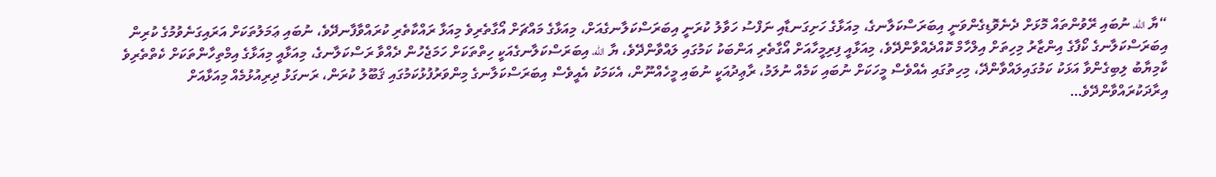“ޔާ الله، ނުބައި ރޭވުންތައް މޮޅަށް ދެނެވޮޑިގެންވަނީ އިބަރަސްކަލާނގެ، މިއަޅާގެ ހަށިގަނޑާއި ނަފްސު ހަވާލު ކުރަނީ އިބަރަސްކަލާނގެއަށް، މިއަޅާގެ މައްޗަށް އޯގާތެރިވެ މިއަޅާ ރައްކާތެރި ކުރައްވާފާނދޭވެ، ނުބައި ޢަމަލުތަކަށް އަރައިގަނެވުމުގެ ކުރިން އިބަރަސްކަލާނގެ ކޯފާގެ އިންޒާރު މިހިތަށް އިލްހާމް ކޮއްދެއްވާންދޭވެ، މިއަޅާއީ ފިރިމީހާއަށް އޯގާތެރި އަންބަކު ކަމުގައި ލައްވާންދޭވެ، ޔާ الله، އިބަރަސްކަލާނގެއަކީ ހިތްތަކަށް ހަމަޖެހުން ދެއްވާ ރަސްކަލާނގެ، މިއަޅާއީ މިއަޅާގެ އިމްތިހާންތަކަށް ކެތްތެރިވެ ކާމިޔާބު ލިބިގެންވާ އަޅަކު ކަމުގައިލައްވާންދޭ، މިހިތުގައި އެއްވެސް މީހަކަށް ނުބައި ކަމެއް ނުލަމު، ރާޢިދުއަކީ ނުބައި މީހެއްނޫން، އެކަމަކު އެއީވެސް އިބަރަސްކަލާނގެ މިންވަރުފުޅުކަމުގައި ޤަބޫލު ކުރަން، ރަނގަޅު ދިރިއުޅުމެއް މިއަޅާއަށް އިރާދަކުރައްވާންދޭވެ…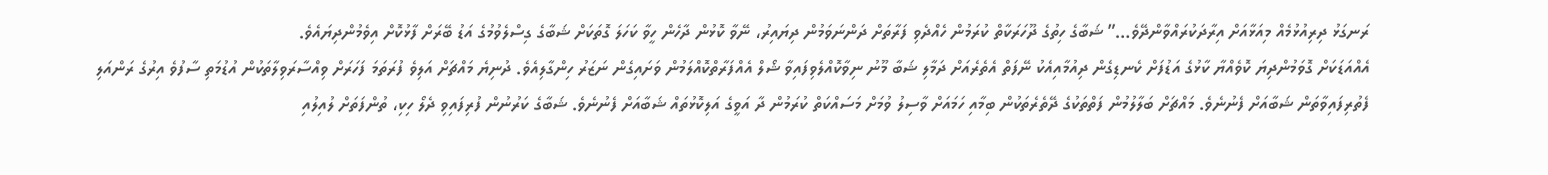ރަނގަޅު ދިރިއުޅުމެއް މިއަޅާއަށް އިރާދަކުރައްވާންދޭވެ…” ޝަބާގެ ހިތުގެ ދޫހަރަކާތް ކުރަމުން ހެއްދެވި ފަރާތަށް ދަންނަވަމުން ދިޔައިރު، ނޭވާ ކޮޅުން ދާހެން ހީވާ ކަހަލަ ގޮތަކަށް ޝަބާގެ ގިސްލެވުމުގެ އަޑު ބޭރަށް ފާޅުކޮށް އިވެމުންދިޔައެވެ.
އެއްއަޑަކަށް ގޮވަމުންދިޔަ ކޮވެއްޔާ ކާޅުގެ އަޑުފަށް ކެނޑިގެން ދިއުމާއިއެކު ނޭފަތް އެތެރެއަށް ދަމާލި ޝަބާ މޫނު ނިވާކޮއްލެވިފައިވާ ޝޯލް އެއްފަރާތްކޮއްލަމުން ވަށައިގެން ނަޒަރު ހިންގާލިއެވެ. ދުނިޔެ މައްޗަށް އަލިވެ ފުރަތަމަ ފަހަރަށް ވިއްސާރަވިލާތަކުން އުޑުމަތި ސާފުވެ އިރުގެ ރަންއަލި ފެތުރިފައިވާތަން ޝަބާއަށް ފެނުނެވެ. މައްޗަށް ބަލާލުމުން ފަތްތަކުގެ ދޭތެރެތަކުން ބިމާއި ހަމައަށް ވާސިލު ވުމަށް މަސައްކަތް ކުރަމުން ދާ އަވީގެ އަލިކޮޅުތައް ޝަބާއަށް ފެނުނެވެ. ޝަބާގެ ކަރުނުން ފުރިފައިވި ދެލޯ ހިކި، ތުންފަތަށް ލުއިލުއި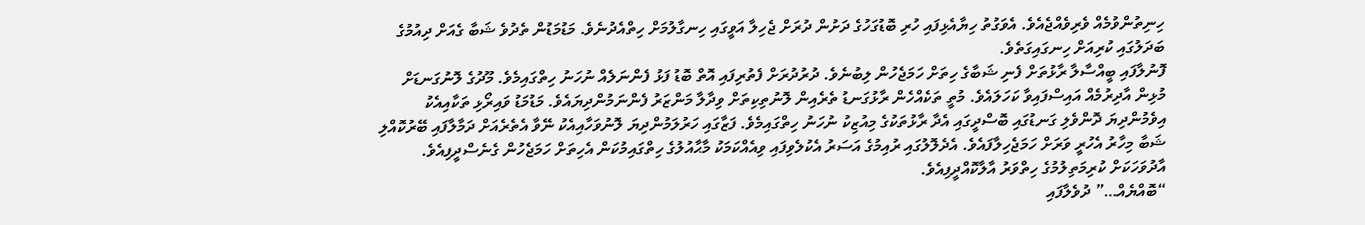ހިނިތުންވުމެއް ވެރިވެއްޖެއެވެ. އެވަގުތު ހިޔާއެޅިފައި ހުރި ބޮޑުގަހުގެ ދަށުން ދުރަށް ޖެހިލާ އަވީގައި ހިނގާލުމަށް ހިތްއެދުނެވެ. މަޑުމަޑުން ތެދުވެ ޝަބާ ގެއަށް ދިއުމުގެ ބަދަލުގައި ކުރިއަށް ހިނގައިގަތެވެ.
ފޮނުލާފައި ބީއްސާލާ ރާޅުތަށް ފެނި ޝަބާގެ ހިތަށް ހަމަޖެހުން ލިބުނެވެ. ދުރުދުރަށް ފެތުރިފައި އޮތް ބޮޑު ފަޅު ފެންނަލެއް ނުހަނު ހިތްގައިމެވެ. މޫދުގެ ލޮނުގަނޑަށް މުޅިން އާދިރުމެއް އައިސްފައިވާ ކަހަލައެވެ. މުތީ ތަކެއްހެން ރާޅުގަނޑު ތެރެއިން ލޮނުތިކިތަށް ވިދާލާ މަންޒަރު ފެންނަމުންދިޔައެވެ. މަޑުމަޑު ވައިރޯޅި ތަކާއިއެކު އިވެމުންދިޔަ ދޮންވެލި ގަނޑުގައި ބޮސްދީގައި އެދާ ރާޅުތަކުގެ މިއުޒިކު ނުހަނު ހިތްގައިމެވެ. ފަޒާގައި ހަރުލަމުންދިޔަ ލޮނުވަހާއިއެކު ނޭވާ އެތެރެއަށް ދަމާލާފައި ބޭރުކޮއްލި ޝަބާ މިހާރު އެހުރީ ވަރަށް ހަމަޖެހިލާފައެވެ. އެދެލޮލުގައި ރުއިމުގެ އަސަރު އެކުލެވިފައި ވިއެއްކަމަކު މާޙާއުލުގެ ހިތްގައިމުކަން އެހިތަށް ހަމަޖެހުން ގެނެސްދީފިއެވެ. އާދުވަހަކަށް ކުރިމަތިލުމުގެ ހިތްވަރު އާލާކޮއްދީފިއެވެ.
“ބޮއްޔެއް…” ދުވެލާފައި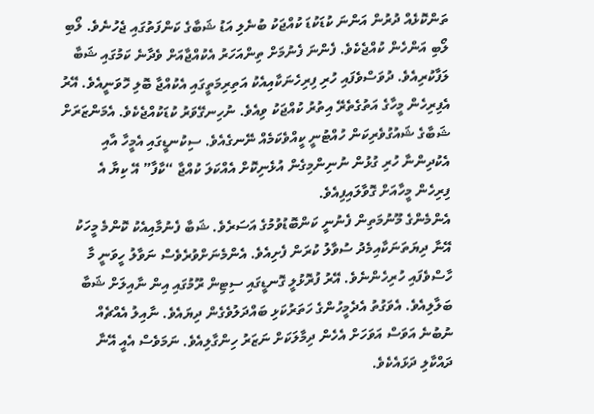ތަންކޮޅެއް ދުރުން އަންނަ ކުޑަކުޑަ ކުއްޖަކު ބުނެލި އަޑު ޝަބާގެ ކަންފަތުގައި ޖެހުނެވެ. ލޯބި ލޯބި އަންހެން ކުއްޖެކެވެ. ފެންނަ ފެނުމަށް ތިންއަހަރު އެކުއްޖާއަށް ވެދާނެ ކަމުގައި ޝަބާ ލަފާކުރިއެވެ. ދުވަސްވެފައި ހުރި ފިރިހެނަކާއިއެކު އަތިރިމަތީގައި އެކުއްޖާ ބޮލި ހޮވަނީއެވެ. އޭރު އެފިރިހެން މީހާގެ އަތުގެތެރޭ އިތުރު ކުއްޖަކު ވިއެވެ. ނުހިނގޭވަރު ކުޑަކުއްޖެކެވެ. އެމަންޒަރަށް ޝަބާގެ ޝައުގުވެރިކަން ހުއްޓުނީ ކީއްވެކަމެއް ނޭނގެއެވެ. ސިކުނޑީގައި އެމީހާ އާއި އެކުދިންނާ ހުރި ގުޅުން ނުނިންމިގެން އުޅެނިކޮށް އެއްކަލަ ކުއްޖާ “ކާފާ” އޭ ކިޔާ އެ ފިރިހެން މީހާއަށް ގޮވާލައިފިއެވެ.
އެންމެންގެ މޫނުމަތިން ފެނުނީ ކަންބޮޑުވުމުގެ އަސަރެވެ. ޝަބާ ފެނުމާއިއެކު ކޮންމެ މީހަކު އޭނާ ދިޔަތަނަކާއިމެދު ސުވާލު ކުރަން ފެށިއެވެ. އެންމެނަށްވުރެވެސް ނަވާލު ހީވަނީ މާ ހާސްވެފައި ހުރިހެންނެވެ. އޭރު ފުރޮޅުލީ ގޮނޑީގައި ސިޓިން ރޫމުގައި އިން ނާއިލަށް ޝަބާ ބަލާލިއެވެ. އެވަގުތު އެދެމީހުންގެ ހަތަރުކަޅި ބައްދަލުވެގެން ދިޔައެވެ. ނާއިލު އެއްޗެއް ނުބުނެ އަވަސް އަވަހަށް އެހެން ދިމާލަކަށް ނަޒަރު ހިންގާލިއެވެ. ނަމަވެސް އެއީ އޭނާ ދައްކާލި ދަޅައެކެވެ.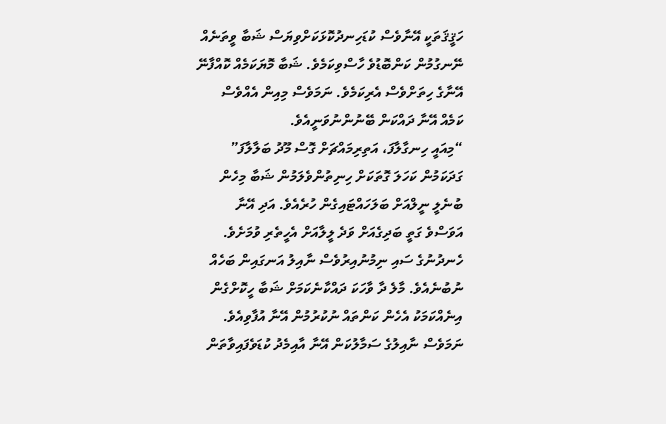ހަޤީޤަތަކީ އޭނާވެސް ކުޑަހިނދުކޮޅަކަށްވިޔަސް ޝަބާ ވީތަނެއް ނޭނގުމުން ކަންބޮޑުވެ ހާސްވިކަމެވެ. ޝަބާ މޮޔަކަމެއް ކޮއްފާނޭ އޭނާގެ ހިތަށްވެސް އެރިކަމެވެ. ނަމަވެސް މިއިން އެއްވެސް ކަމެއް އޭނާ ދައްކަން ބޭނުންނުވަނީއެވެ.
“މިއައީ ހިނގާލާފަ، އަތިރިމައްޗަށް ގޮސް މޫދު ބަލާލާފަ” ގަދަކަމުން ކަހަލަ ގޮތަކަށް ހިނިތުންވެލަމުން ޝަބާ މިހެން ބުނެލީ ނީލްއަށް ބަލަހައްޓައިގެން ހުރެއެވެ. އަދި އޭނާ އަވަސްވެ ގަތީ ބަދިގެއަށް ވަދެ ލީލާއަށް އެހީތެރި ވުމަށެވެ.
ހެނދުނުގެ ސައި ނިމުނުއިރުވެސް ނާއިލު އަނގައިން ބަހެއް ނުބުނެއެވެ. މާލެ ދާ ވާހަކަ ދައްކާނެކަމަށް ޝަބާ ހީކޮށްގެން އިނެއްކަމަކު އެހެން ކަންތައް ނުކުރުމުން އޭނާ އުފާވިއެވެ. ނަމަވެސް ނާއިލުގެ ސަމާލުކަން އޭނާ އާއިމެދު ކުޑަވެފައިވާތަން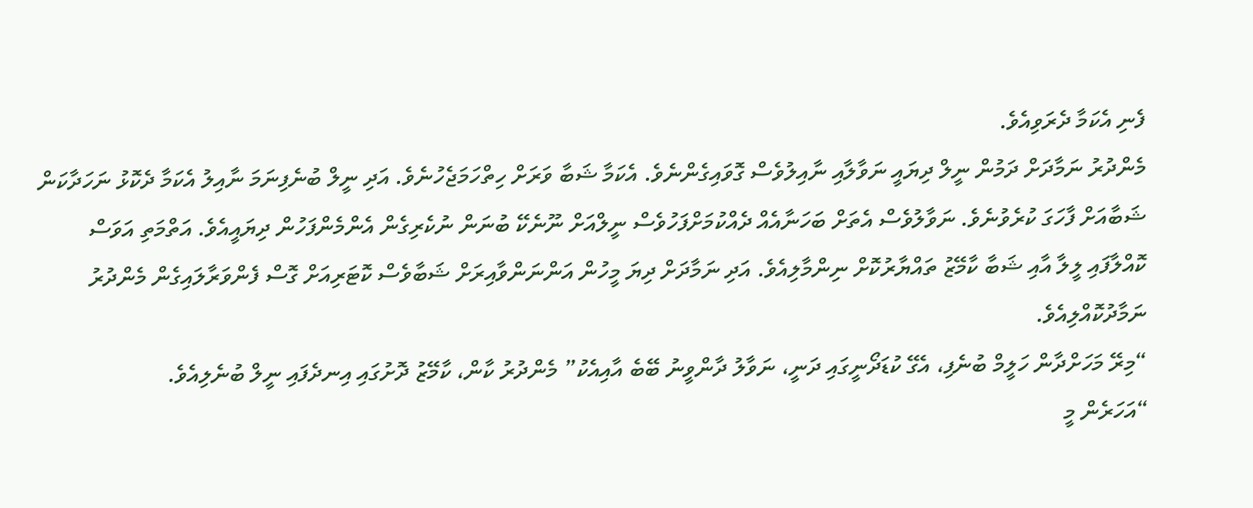ފެނި އެކަމާ ދެރަވިއެވެ.
މެންދުރު ނަމާދަށް ދަމުން ނީލް ދިޔައީ ނަވާލާއި ނާއިލުވެސް ގޮވައިގެންނެވެ. އެކަމާ ޝަބާ ވަރަށް ހިތްހަމަޖެހުނެވެ. އަދި ނީލް ބުނެފިނަމަ ނާއިލު އެކަމާ ދެކޮޅު ނަހަދާކަން ޝަބާއަށް ފާހަގަ ކުރެވުނެވެ. ނަވާލުވެސް އެތަށް ބަހަނާއެއް ދެއްކުމަށްފަހުވެސް ނީލްއަށް ނޫނެކޭ ބުނަން ނުކެރިގެން އެންމެންފަހުން ދިޔައީއެވެ. އަތްމަތި އަވަސް ކޮއްލާފައި ލީލާ އާއި ޝަބާ ކާމޭޒު ތައްޔާރުކޮށް ނިންމާލިއެވެ. އަދި ނަމާދަށް ދިޔަ މީހުން އަންނަންވާއިރަށް ޝަބާވެސް ކޮޓަރިއަށް ގޮސް ފެންވަރާލައިގެން މެންދުރު ނަމާދުކޮއްލިއެވެ.
“މިރޭ މަހަށްދާން ހަލީމް ބުނެފި، އެގޭ ކުޑަދޯނީގައި ދަނީ، ނަވާލު ދާންވީނު ބޭބެ އާއިއެކު” މެންދުރު ކާން، ކާމޭޒު ދޮށުގައި އިނދެފައި ނީލް ބުނެލިއެވެ.
“އަހަރެން މީ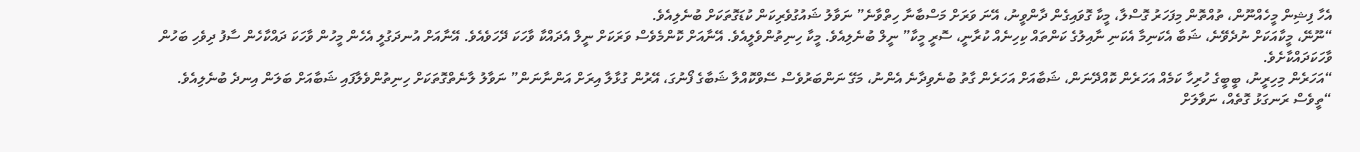އެހާ ފިޝިން މީހެއްނޫން، ތުއްތޮން މިފަހަރު ގޮސްލާ، މީކާ ގޮވައިގެން ދާންވީނު، އޭނަ ވަރަށް މަސްބާނާ ހިތްވާނެ” ނަވާލު ޝައުގުވެރިކަން ކުޑަގޮތަކަށް ބުނެލިއެވެ.
“ނޫނޭ، މީކާއަކަށް ނުދެވޭނެ، ޝަބާ އެކަނިމާ އެކަނި ނާއިލުގެ ކަންތައް ކިހިނެއް ކުރާނީ، ސޮރީ މީކާ” ނީލް ބުނެލިއެވެ. މީކާ ހިނިތުންވެލީއެވެ. އޭނާއަށް ކޮންމެވެސް ވަރަކަށް ނީލް އެދައްކާ ވާހަކަ ދޭހަވެއެވެ. އޭނާއަށް އުނދަގުލީ އެހެން މީހުން ވާހަކަ ދައްކާހެން ސާފު ދިވެހި ބަހުން ވާހަކަދައްކާށެވެ.
“އަހަރެން މިހިރީނު، ބީބީގެ ހުރިހާ ކަމެއް އަހަރެން ކޮއްދޭނަން، ޝަބާއަށް އަހަރެން ގާތު ބުނެވިދާނެ އެންނު، މަގޭ ނަންބަރުވެސް ސޭވްކޮއްލާ ޝަބާގެ ފޯނުގަ، އޭރުން ގުޅާލާ އިރަށް އަންނާނަން” ނަވާލު ލާނެތްގޮތަކަށް ހިނިތުންވެލާފައި ޝަބާއަށް ބަލަން އިނދެ ބުނެލިއެވެ.
“ތީވެސް ރަނގަޅު ގޮތެއް، ނަވާލަށް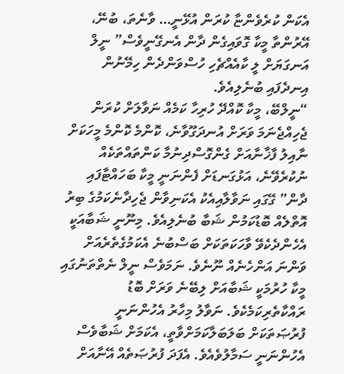އެކަން ކުރެވެންޏާ ކުރަން އުޅޭނީ… ވާނެތަ، ބުނޭ، އޭރުންތާ މީކާ ގޮވައިގެން ދާން އެނގޭނީވެސް” ނީލް އަނގަޔަށް ލީ ކާއެއްޗެހި ހުސްވަންދެން ހިމޭނުން އިނދެފައި ބުނެލިއެވެ.
“ނީލްބޭ، މީކާ ކޮއްދޭ ހުރިހާ ކަމެއް ނަވާލަށް ކުރަން ޖެހިއްޖެނަމަ ވަރަށް އުނދަގޫވާނެ، ކޮންމެ ކޮންމެ މީހަކަށް ނާއިލު ފާޚާނާއަށް ގެންގޮސްދިނުމާ ކަންތައްތަކެއް ނުކުރެވޭނެ، އަޅުގަނޑަށް ފެންނަނީ މީކާ ބަހައްޓާފައި ދާން” ގޭގައި ނަވާލާއިއެކު އެކަނިވާން ޖެހިދާނެކަމުގެ ބިރު އޮތްލެއް ބޮޑުކަމުން ޝަބާ ބުނެލިއެވެ. މިނޫނީ ޝަބާއަކީ އެހެންދެކެވޭ ވާހަކަތަކަށް ބަސްބުނެ އެކަމުގެތެރެއަށް ވަންނަ އަންހެނެއް ނޫނެވެ. ނަމަވެސް ނީލް ނެތްތަނުގައި މީކާ ހުރުމަކީ ޝަބާއަށް ލިބޭނެ ވަރަށް ބޮޑު ރައްކާތެރިކަމެކެވެ. ނަވާލު މިހާރު އެހުންނަނީ ފުރުޞަތަކަށް ބަލަބަލާކަމަށްވާތީ، އެކަމަށް ޝަބާވެސް އެހުންނަނީ ސަމާލުވެއެވެ. އެފަދަ ފުރުޞަތެއް އޭނާއަށް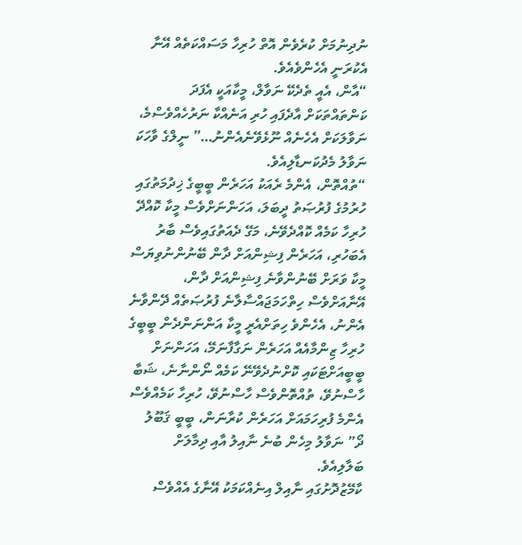ނުދިނުމަށް ކުރެވެން އޮތް ހުރިހާ މަސައްކަތެއް އޭނާ އެކުރަނީ އެހެންވެއެވެ.
“އާން، އެއީ ތެދެކޭ ނަވާލް، މީކާއަކީ އެފަދަ ކަންތައްތަކަށް އާދެފައި ހުރި އަނެއްކާ ނަރުހެއްވެސްމެ، ނަވާލަކަށް އެހެނެއް ނޫޅެވޭނެއެންނު…” ނީލްގެ ވާހަކަ ނަވާލު މެދުކަނޑާލިއެވެ.
“ތުއްތޮން، އެންމެ ރެއަކު އަހަރެން ބީބީގެ ޚިދުމަތުގައި ހުރުމުގެ ފުރުޞަތު ދީބަލަ، އަހަންނަށްވެސް މީކާ ކޮއްދޭ ހުރިހާ ކަމެއް ކޮއްދެވޭނެ، މަގޭ ދެއަތުގައިވެސް ބާރު އެބަހުރި، އަހަރެން ފިޝިންއަށް ދާން ބޭނުންނުވިޔަސް މީކާ ވަރަށް ބޭނުންވާނެ ފިޝިންއަށް ދާން، އޭނާއަށްވެސް ހިތްހަމަޖައްސާލާނެ ފުރުޞަތެއް ދޭންވާނެ އެންނު، އެހެންވެ ހިތަށްއެރީ މީކާ އަންނަންދެން ބީބީގެ ހުރިހާ ޒިންމާއެއް އަހަރެން ނަގާފާނަމޭ، އަހަންނަށް ބީބީއަށްޓަކައި ކޮށްނުދެވޭނޭ ކަމެއް ނޯންނާނެ، ޝަބާ ހާސްނުވޭ، ތުއްތޮންވެސް ހާސްނުވޭ، ހުރިހާ ކަމެއްވެސް އެންމެ ފުރިހަމައަށް އަހަރެން ކުރާނަން، ބީބީ ޤަބޫލު ދޯ” ނަވާލު މިހެން ބުނެ ނާއިލު އާއި ދިމާލަށް ބަލާލިއެވެ.
ކާމޭޒުދޮށުގައި ނާއިލް އިނެއްކަމަކު އޭނާގެ އެއްވެސް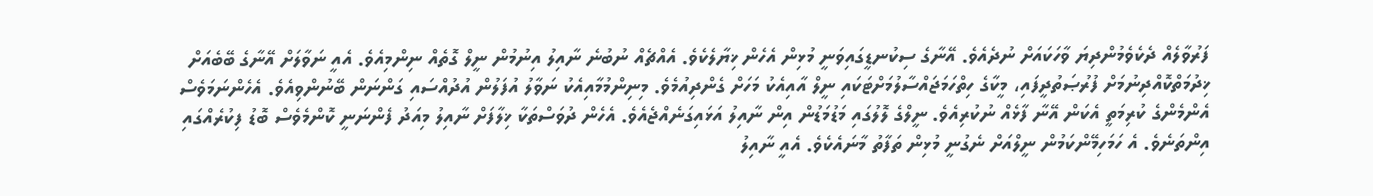ފަރުވާލެއް ދެކެވެމުންދިޔަ ވާހަކައަށް ނުދެއެވެ. އޭނާގެ ސިކުނޑީގައިވަނީ މުޅިން އެހެން ޚިޔާލެކެވެ. އެއްޗެއް ނުބުނެ ނާއިލު އިނުމުން ނީލް ގޮތެއް ނިންމިއެވެ. އެއީ ނަވާލަށް އޭނާގެ ބޭބެއަށް ޚިދުމަތްކޮއްދިނުމަށް ފުރުޞަތުދީފައި، މީކާގެ ހިތްހަމަޖައްސާލުމަށްޓަކައި ނީލް އާއިއެކު މަހަށް ގެންދިއުމެވެ. މިނިންމުމާއިއެކު ނަވާލު އުފަލުން އުދުއްސައި ގަންނަން ބޭނުންވިއެވެ. އެހެންނަމަވެސް އެންމެންގެ ކުރިމަތީ އެކަން އޭނާ ފާޅެއް ނުކުރިއެވެ. ނީލްގެ ލޮލުގައި މަޑުމަޑުން އިން ނާއިލު އަޅައިގަނެއްޖެއެވެ. އެހެން ދުވަސްތަކާ ޚިލާފަށް ނާއިލު މިއަދު ފެންނަނީ ކޮންމެވެސް ބޮޑު ފިކުރެއްގައި އިންތަނެވެ. އެ ހަމަހިމޭންކަމުން ނީލްއަށް ނެގުނީ މުޅިން ތަފާތު މާނައެކެވެ. އެއީ ނާއިލު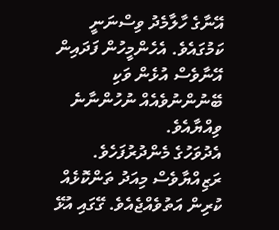އޭނާގެ ހާލާމެދު ވިސްނަނީ ކަމުގައެވެ. އެހެންމީހުން ފަދައިން އޭނާވެސް އުޅެން ވަކި ބޭނުންނުވެއެއް ނުހުންނާނެ ވިއްޔާއެވެ.
އެދުވަހުގެ މެންދުރުފަހެވެ. ރަޒިއްޔާވެސް މިއަދު ތަންކޮޅެއް ކުރިން އަތުވެއްޖެއެވެ. ގޭގައި އުޅޭ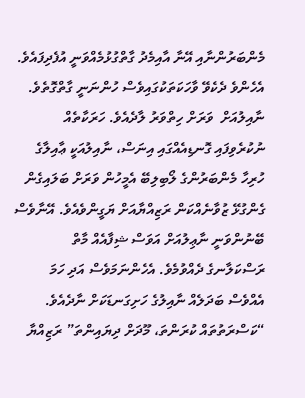މެންބަރުންނާއި އޭނާ އާއިމެދު ގާތްގުޅުމެއްވަނީ އުފެދިފައެވެ. އެހެންވެ ދެކެވޭ ވާހަކަތަކުގައިވެސް ހުންނަނީ ގާތްގޮތެވެ. ނާއިލުއަށް  ވަރަށް ހިތްވަރު ލާދެއެވެ. ހަރަކާތެއް ނުކުރެވިފައި ގޮނޑިއެއްގައި އިނަސް، ނާއިލުއަކީ ޢާއިލާގެ ހުރިހާ މެންބަރުންގެ ލޯބިލިބޭ އެމީހުން ވަރަށް ބަލައިގެން ގެންގުޅޭ ޒުވާނެއްކަން ރަޒިއްޔާއަށް ޔަގީންވެއެވެ. އޭނާވެސް ބޭނުންވަނީ ނާޢިލުއަށް އަވަސް ޝިފާއެއް މާތް ރަސްކަލާނގެ ދެއްވުމެވެ. އެހެންނަމަވެސް އަދި ހަމަ އެއްވެސް ބަދަލެއް ނާއިލުގެ ހަށިގަނޑަކަށް ނާދެއެވެ.
“ކަސްރަތުތައް ކުރަންތަ، މޫދަށް ދިޔައިންތަ” ރަޒިއްޔާ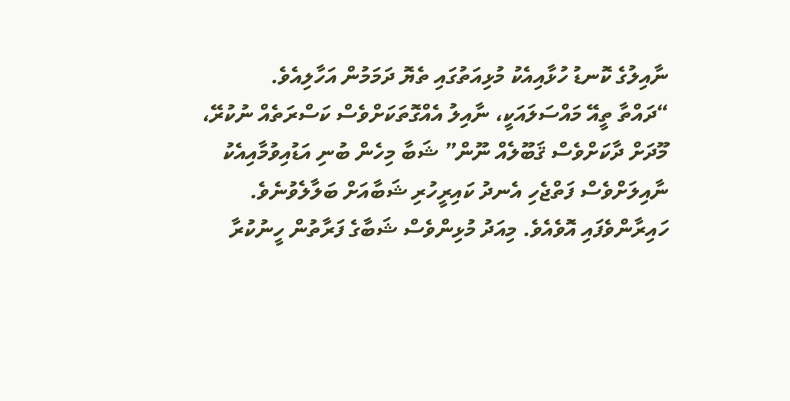ނާއިލުގެ ކޮނޑު ހުޅާއިއެކު މުޅިއަތުގައި ތެޔޮ ދަމަމުން އަހާލިއެވެ.
“ދައްތާ ތީއޭ މައްސަލައަކީ، ނާއިލު އެއްގޮތަކަށްވެސް ކަސްރަތެއް ނުކުރޭ، މޫދަށް ދާކަށްވެސް ޤަބޫލެއް ނޫން” ޝަބާ މިހެން ބުނި އަޑުއިވުމާއިއެކު ނާއިލަށްވެސް ފަތްޖެހި އެނދު ކައިރީހުރި ޝަބާއަށް ބަލާލެވުނެވެ. ހައިރާންވެފައި އޮވެއެވެ. މިއަދު މުޅިންވެސް ޝަބާގެ ފަރާތުން ހީނުކުރާ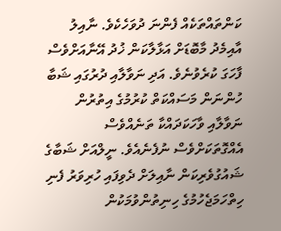ކަންތައްތަކެއް ފެންނަ ދުވަހެކެވެ. ނާއިލު އާއިމެދު މާބޮޑަށް އަޅާލާކަން ޚުދު އޭނާއަށްވެސް ފާހަގަ ކުރެވުނެވެ. އަދި ނަވާލާއި ދުރުގައި ޝަބާ ހުންނަން މަސައްކަތް ކުރުމުގެ އިތުރުން ނަވާލާއި ވާހަކަދައްކާ ތަނެއްވެސް އެއްގޮތަކަށްވެސް ނުފެނެއެވެ. ނީލްއަށް ޝަބާގެ ޝައުގުވެރިކަން ނާއިލަށް ދެވިފައި ހުރިވަރު ފެނި ހިތްހަމަޖެހުމުގެ ހިނިތުންވުމަކުން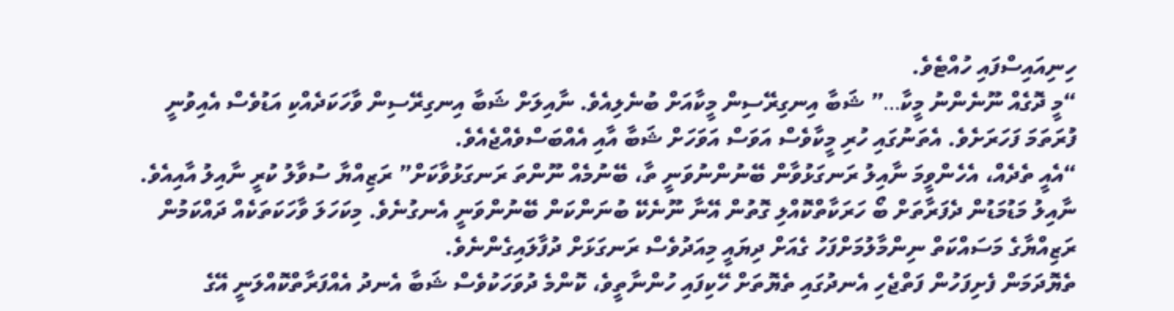ހިނިއައިސްފައި ހުއްޓެވެ.
“މީ ދޮގެއް ނޫނެންނު މީކާ…” ޝަބާ އިނގިރޭސިން މީކާއަށް ބުނެލިއެވެ. ނާއިލަށް ޝަބާ އިނގިރޭސިން ވާހަކަދެއްކި އަޑުވެސް އެއިވުނީ ފުރަތަމަ ފަހަރަށެވެ. އެތަނުގައި ހުރި މީކާވެސް އަވަސް އަވަހަށް ޝަބާ އާއި އެއްބަސްވެއްޖެއެވެ.
“އެއީ ތެދެއް، އެހެންވީމަ ނާއިލު ރަނގަޅުވާން ބޭނުންނުވަނީ ތާ، ބޭނުމެއް ނޫންތަ ރަނގަޅުވާކަށް” ރަޒިއްޔާ ސުވާލު ކުރީ ނާއިލު އާއިއެވެ. ނާއިލު މަޑުމަޑުން ދެފަރާތަށް ބޯ ހަރަކާތްކޮއްލި ގޮތުން އޭނާ ނޫނެކޭ ބުނަންކަން ބޭނުންވަނީ އެނގުނެވެ. މިކަހަލަ ވާހަކަތަކެއް ދައްކަމުން ރަޒިއްޔާގެ މަސައްކަތް ނިންމާލުމަށްފަހު ގެއަށް ދިޔައީ މިއަދުވެސް ރަނގަޅަށް ދުފާލައިގެންނެވެ.
ތެޔޮދަމަން ފެށިފަހުން ފަތްޖެހި އެނދުގައި ތެޔޮތަށް ހޭކިފައި ހުންނާތީވެ، ކޮންމެ ދުވަހަކުވެސް ޝަބާ އެނދު އެއްފަރާތްކޮއްލަނީ އޭގެ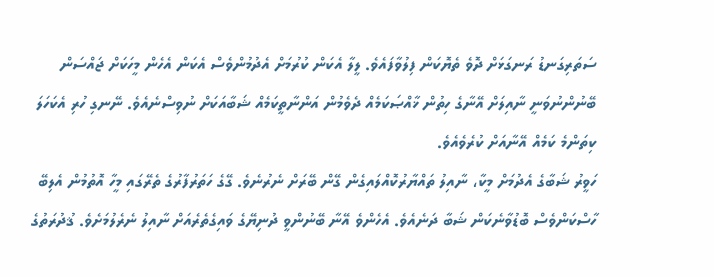ސަތަރިގަނޑު ރަނގަޅަށް ދޮވެ ތެޔޮކަން ފިލުވާފައެވެ. ލީލާ އެކަން ކުރުމަށް އެދުމުންވެސް އެކަން އެހެން މީހަކަށް ޖައްސަން ބޭނުންނުވަނީ ނާއިލަށް އޭނާގެ ހިތުން ޚާއްޞަކަމެއް ދެވެމުން އަންނާތީކަމެއް ޝަބާއަކަށް ނުވިސްނެއެވެ. ނޭނގި ހުރި އެކަހަލަ ކިތަންމެ ކަމެއް އޭނާއަށް ކުރެވެއެވެ.
ހަވީރު ޝަބާގެ އެދުމަށް މީކާ، ނާއިލު ތައްޔާރުކޮއްލައިގެން ގޭން ބޭރަށް ނެރުނެވެ. ގޭގެ ހަތަރުފާރުގެ ތެރޭގައި މީހާ އޮތުމުން އެލިބޭ ހާސްކަންވެސް ބޮޑުވާނެކަން ޝަބާ ދަނެއެވެ. އެހެންވެ އޭނާ ބޭނުންވީ ދުނިޔޭގެ ވައިގެތެރެއަށް ނާއިލު ނެރެލުމަށެވެ. ޤުދުރަތުގެ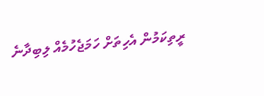ރީތިކަމުން އެހިތަށް ހަމަޖެހުމެއް ލިބިދާނެ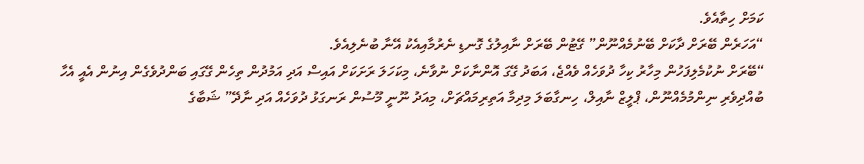ކަމަށް ހިތާއެވެ.
“އަހަރެން ބޭރަށް ދާކަށް ބޭނުމެއްނޫން” ގޭޓުން ބޭރަށް ނާއިލުގެ ގޮނޑި ނެރުމާއިއެކު އޭނާ ބުނެލިއެވެ.
“ބޭރަށް ނުކުމެލިފަހުން މިހާރު ކިހާ ދުވަހެއް ވެއްޖެ، އަބަދު ގޭގަ އޮންނާކަށް ނުވާނެ، މިކަހަލަ ރަށަކަށް އައިސް އަދި އަމުދުން ތިހެން ގޭގައި ބަންދުވެގެން އިނުން އެއީ އެހާ ބުއްދިވެރި ނިންމުމެއްނޫން، ޕްލީޒް ނާއިލް، ހިނގާބަލަ މިދިމާ އަތިރިމައްޗަށް، މިއަދު ނޫނީ މޫސުން ރަނގަޅު ދުވަހެއް އަދި ނާދޭ” ޝަބާގެ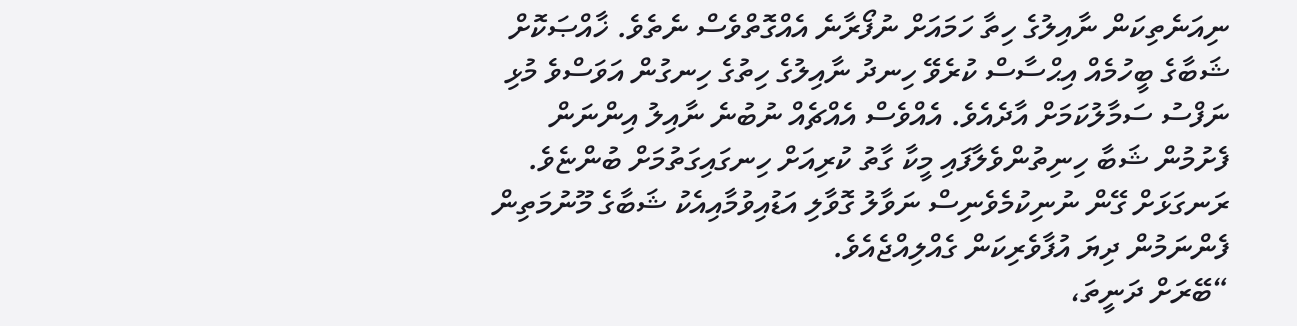ނިއަނެތިކަން ނާއިލުގެ ހިތާ ހަމައަށް ނުފޯރާނެ އެއްގޮތްވެސް ނެތެވެ. ޚާއްޞަކޮށް ޝަބާގެ ބީހުމެއް އިޙްސާސް ކުރެވޭ ހިނދު ނާއިލުގެ ހިތުގެ ހިނގުން އަވަސްވެ މުޅި ނަފްސު ސަމާލުކަމަށް އާދެއެވެ. އެއްވެސް އެއްޗެއް ނުބުނެ ނާއިލު އިންނަން ފެށުމުން ޝަބާ ހިނިތުންވެލާފައި މީކާ ގާތު ކުރިއަށް ހިނގައިގަތުމަށް ބުންޏެވެ. ރަނގަޅަށް ގޭން ނުނިކުމެވެނިސް ނަވާލު ގޮވާލި އަޑުއިވުމާއިއެކު ޝަބާގެ މޫނުމަތިން ފެންނަމުން ދިޔަ އުފާވެރިކަން ގެއްލިއްޖެއެވެ.
“ބޭރަށް ދަނީތަ،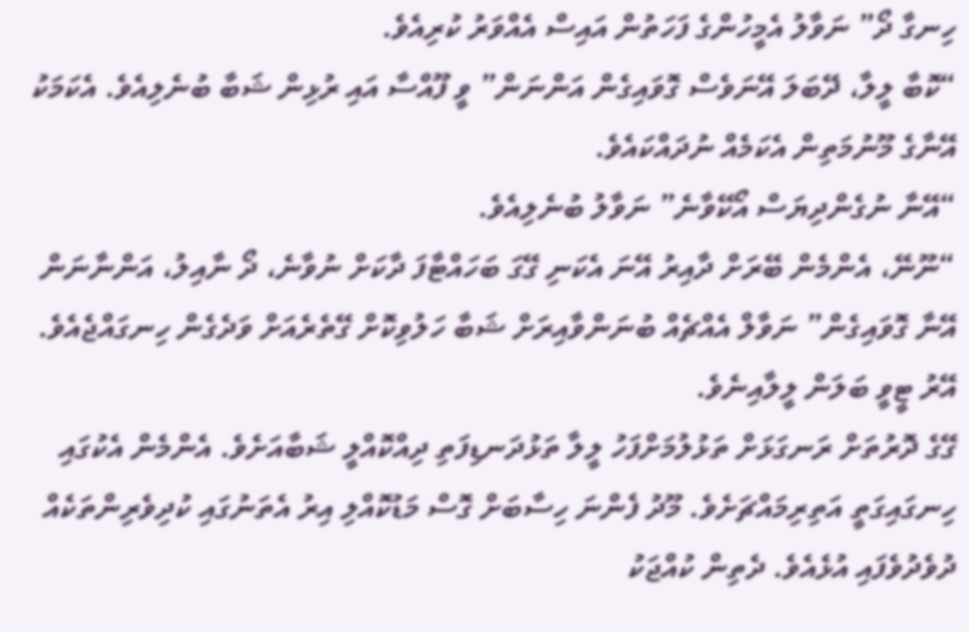ހިނގާ ދޯ” ނަވާލު އެމީހުންގެ ފަހަތުން އައިސް އެއްވަރު ކުރިއެވެ.
“ކޮބާ ލީލާ، ދޭބަލަ އޭނަވެސް ގޮވައިގެން އަންނަން” ވީ ފޫއްސާ އައި ރުޅިން ޝަބާ ބުނެލިއެވެ. އެކަމަކު އޭނާގެ މޫނުމަތިން އެކަމެއް ނުދައްކައެވެ.
“އޭނާ ނުގެންދިޔަސް އޯކޭވާނެ” ނަވާލު ބުނެލިއެވެ.
“ނޫނޭ، އެންމެން ބޭރަށް ދާއިރު އޭނަ އެކަނި ގޭގަ ބަހައްޓާފަ ދާކަށް ނުވާނެ، ދޯ ނާއިލު، އަންނާނަން އޭނާ ގޮވައިގެން” ނަވާލް އެއްޗެއް ބުނަންވާއިރަށް ޝަބާ ހަލުވިކޮށް ގޭތެރެއަށް ވަދެގެން ހިނގައްޖެއެވެ. އޭރު ޓީވީ ބަލަން ލީލާއިނެވެ.
ގޭގެ ދޮރުތަށް ރަނގަޅަށް ތަޅުލުމަށްފަހު ލީލާ ތަޅުދަނޑިފަތި ދިއްކޮއްލީ ޝަބާއަށެވެ. އެންމެން އެކުގައި ހިނގައިގަތީ އަތިރިމައްޗަށެވެ. މޫދު ފެންނަ ހިސާބަށް ގޮސް މަޑުކޮއްލި އިރު އެތަނުގައި ކުދިވެރިންތަކެއް ދުވެދުވެފައި އުޅެއެވެ. ދެތިން ކުއްޖަކު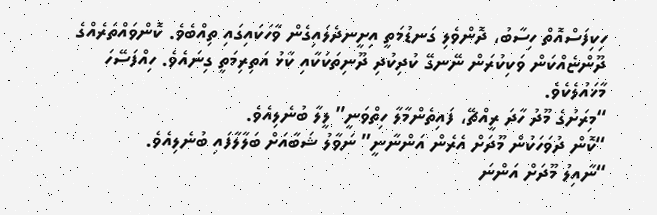ހިކިފަސްއޮތް ހިސާބު، ދޮންވެލި ގަނޑުމަތީ އިށީނދެލައިގެން ވާހަކައިގައި ތިއްބެވެ. ކޮންވައްތަރެއްގެ ދޫންޏެއްކަން ވަކިކުރަން ނޭނގޭ ކުދިކުދި ދޫނިތަކަކާއި ކާޅު އަތިރިމަތީ ގިނައެވެ. ހިއްފަސޭހަ މާޚައުލެކެވެ.
“މިރަށުގެ މޫދު ހާދަ ރީއްޗޭ، ފައިތެންމާލާ ހިތްވަނީ” ލީލާ ބުނެލިއެވެ.
“ކޮން ދުވަހަކުން މޫދަށް އެރެން އަންނާނީ” ނަވާލު ޝަބާއަށް ބަލާލާފައި ބުނެލިއެވެ.
“ނާއިލު މޫދަށް އަންނަ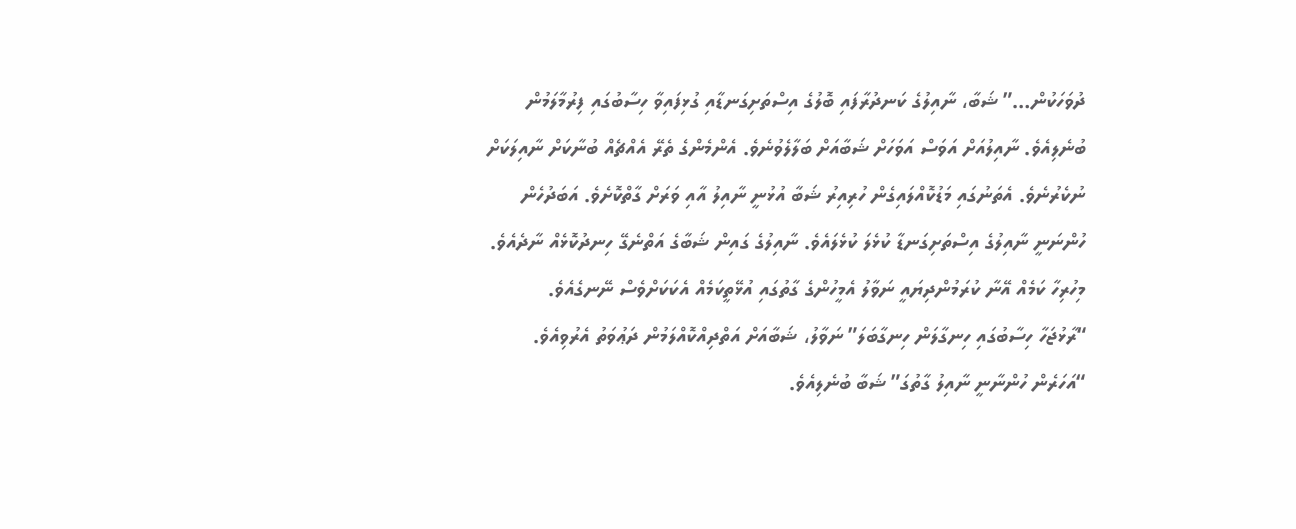ދުވަހަކުން…” ޝަބާ، ނާއިލުގެ ކަނދުރާފައި ބޮލުގެ އިސްތަށިގަނޑާއި ގުޅިފައިވާ ހިސާބުގައި ފިރުމާލަމުން ބުނެލިއެވެ. ނާއިލުއަށް އަވަސް އަވަހަށް ޝަބާއަށް ބަލާލެވުނެވެ. އެންމެންގެ ތެރޭ އެއްޗެއް ބުނާކަށް ނާއިލަކަށް ނުކެރުނެވެ. އެތަނުގައި މަޑުކޮއްލައިގެން ހުރިއިރު ޝަބާ އުޅުނީ ނާއިލު އާއި ވަރަށް ގާތްކޮށެވެ. އަބަދުހެން ހުންނަނީ ނާއިލުގެ އިސްތަށިގަނޑާ ކުޅެލަ ކުޅެލައެވެ. ނާއިލުގެ ގައިން ޝަބާގެ އަތްނެގޭ ހިނދުކޮޅެއް ނާދެއެވެ. މިހުރިހާ ކަމެއް އޭނާ ކުރަމުންދިޔައީ ނަވާލު އެމީހުންގެ ގާތުގައި އުޅޭތީކަމެއް އެކަކަށްވެސް ނޭނގެއެވެ.
“ރާޅުޖަހާ ހިސާބުގައި ހިނގާލަން ހިނގާބަލަ” ނަވާލު، ޝަބާއަށް އަތްދިއްކޮއްލަމުން ދަޢުވަތު އެރުވިއެވެ.
“އަހަރެން ހުންނާނީ ނާއިލު ގާތުގަ” ޝަބާ ބުނެލިއެވެ.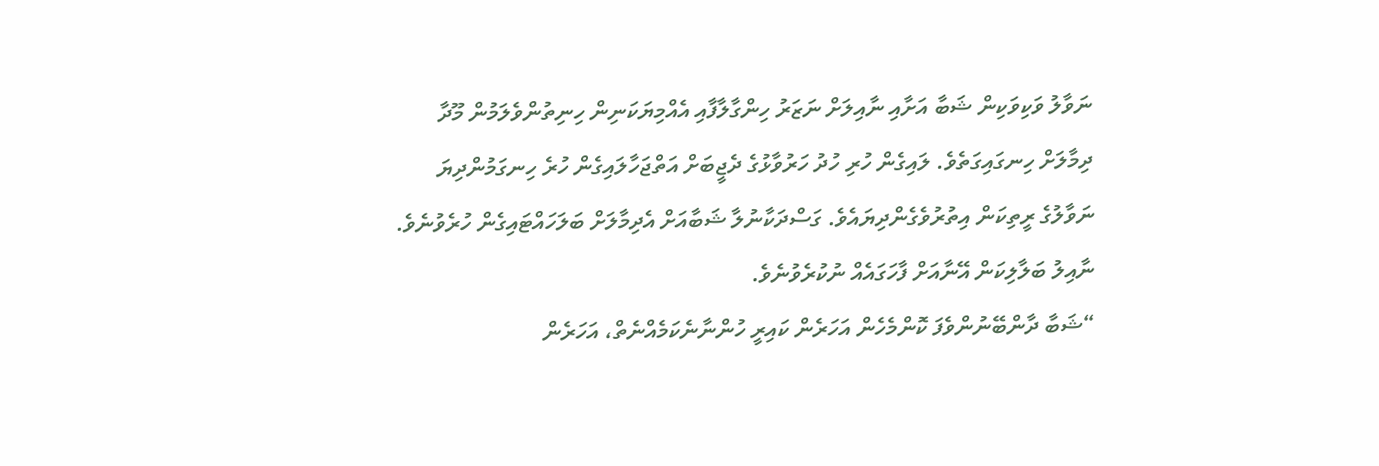ނަވާލު ވަކިވަކިން ޝަބާ އަށާއި ނާއިލަށް ނަޒަރު ހިންގާލާފާއި އެއްމިޔަކަނިން ހިނިތުންވެލަމުން މޫދާ ދިމާލަށް ހިނގައިގަތެވެ. ލައިގެން ހުރި ހުދު ހަރުވާޅުގެ ދެޖީބަށް އަތްޖަހާލައިގެން ހުރެ ހިނގަމުންދިޔަ ނަވާލުގެ ރީތިކަން އިތުރުވެގެންދިޔައެވެ. ގަސްދަކާނުލާ ޝަބާއަށް އެދިމާލަށް ބަލަހައްޓައިގެން ހުރެވުނެވެ. ނާއިލު ބަލާލިކަން އޭނާއަށް ފާހަގައެއް ނުކުރެވުނެވެ.
“ޝަބާ ދާންބޭނުންވެފަ ކޮންމެހެން އަހަރެން ކައިރީ ހުންނާނެކަމެއްނެތް، އަހަރެން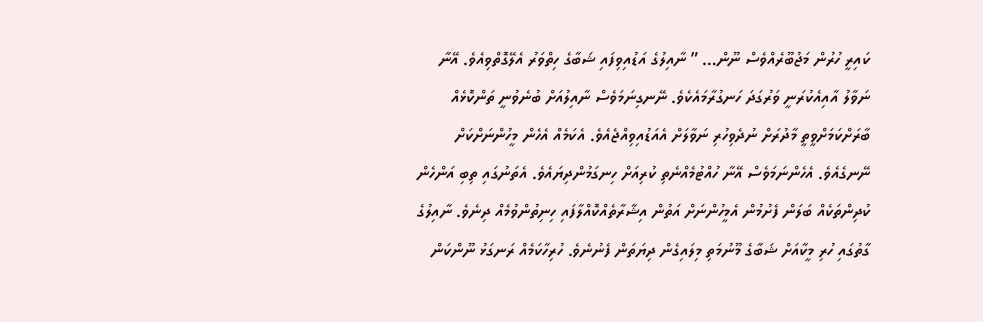ކައިރީ ހުރުން މަޖުބޫރެއްވެސް ނޫން… ” ނާއިލުގެ އަޑުއިވިފައި ޝަބާގެ ހިތްވަރު އެލޭގޮތްވިއެވެ. އޭނާ ނަވާލު އާއިއެކުރަނީ ވަރުގަދަ ހަނގުރާމައެކެވެ. ނޭނގިނަމަވެސް ނާއިލުއަށް ބުނެވުނީ ތަންކޮޅެއް ބާރަށްކަމަށްވީތީ މާދުރަށް ނުދެވިހުރި ނަވާލަށް އެއަޑުއިވިއްޖެއެވެ. އެކަމެއް އެހެން މީހުންނަށްކަށް ނޭނގެއެވެ. އެހެންނަމަވެސް އޭނާ ހުއްޓުމެއްނެތި ކުރިއަށް ހިނގަމުންދިޔައެވެ. އެތަނުގައި ތިބި އަންހެން ކުދިންތަކެއް ބަލަން ފެށުމުން އެމީހުންނަށް އަތުން އިޝާރާތެއްކޮއްލާފައި ހިނިތުންވުމެއް ދިނެވެ. ނާއިލުގެ ގާތުގައި ހުރި މީކާއަށް ޝަބާގެ މޫނުމަތި މިލައިގެން ދިޔަތަން ފެނުނެވެ. ހުރިހާކަމެއް ރަނގަޅު ނޫންކަން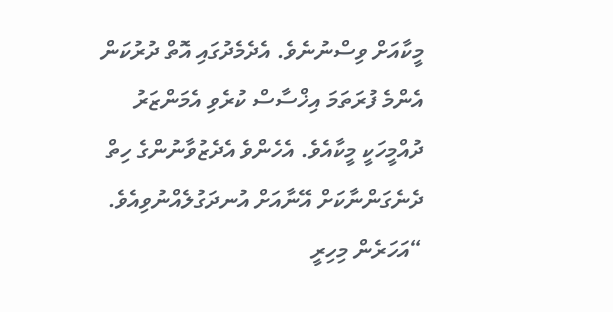މީކާއަށް ވިސްނުނެވެ. އެދެމެދުގައި އޮތް ދުރުކަން އެންމެ ފުރަތަމަ އިޚްސާސް ކުރެވި އެމަންޒަރު ދުއްމީހަކީ މީކާއެވެ. އެހެންވެ އެދެޒުވާނުންގެ ހިތް ދެނެގަންނާކަށް އޭނާއަށް އުނދަގުލެއްނުވިއެވެ.
“އަހަރެން މިހިރީ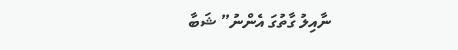ނާއިލު ގާތުގަ އެންނު” ޝަބާ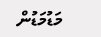މަޑުމަޑުން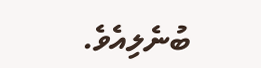ބުނެލިއެވެ.